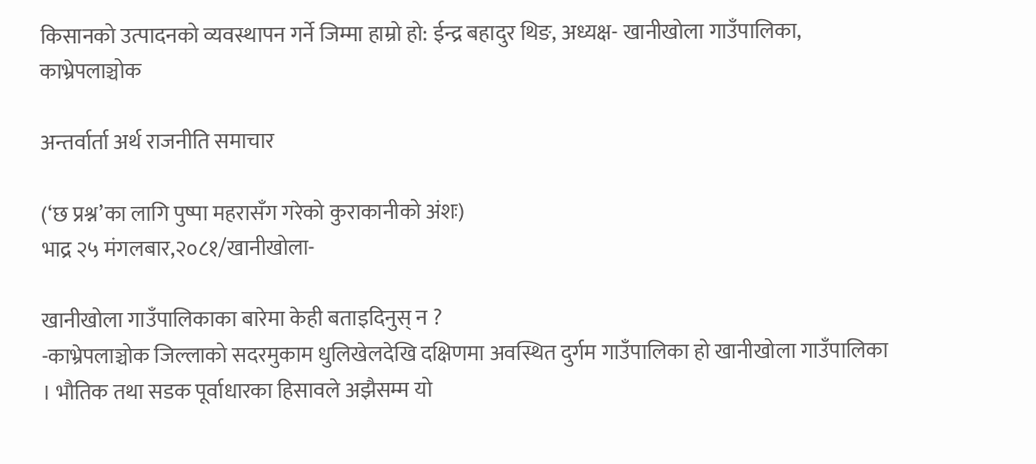किसानको उत्पादनको व्यवस्थापन गर्ने जिम्मा हाम्रो हो: ईन्द्र बहादुर थिङ, अध्यक्ष- खानीखोला गाउँपालिका, काभ्रेपलाञ्चोक

अन्तर्वार्ता अर्थ राजनीति समाचार

(‘छ प्रश्न’का लागि पुष्पा महरासँग गरेको कुराकानीको अंशः)
भाद्र २५ मंगलबार,२०८१/खानीखोला-

खानीखोला गाउँपालिकाका बारेमा केही बताइदिनुस् न ?
-काभ्रेपलाञ्चोक जिल्लाको सदरमुकाम धुलिखेलदेखि दक्षिणमा अवस्थित दुर्गम गाउँपालिका हो खानीखोला गाउँपालिका । भौतिक तथा सडक पूर्वाधारका हिसावले अझैसम्म यो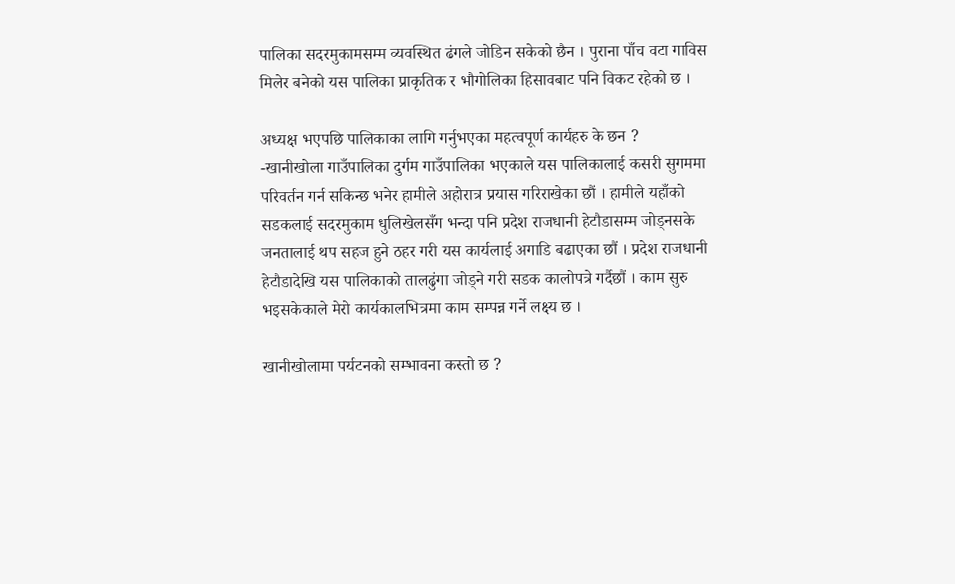पालिका सदरमुकामसम्म व्यवस्थित ढंगले जोडिन सकेको छैन । पुराना पाँच वटा गाविस मिलेर बनेको यस पालिका प्राकृतिक र भौगोलिका हिसावबाट पनि विकट रहेको छ ।

अध्यक्ष भएपछि पालिकाका लागि गर्नुभएका महत्वपूर्ण कार्यहरु के छन ?
-खानीखोला गाउँपालिका दुर्गम गाउँपालिका भएकाले यस पालिकालाई कसरी सुगममा परिवर्तन गर्न सकिन्छ भनेर हामीले अहोरात्र प्रयास गरिराखेका छौं । हामीले यहाँको सडकलाई सदरमुकाम धुलिखेलसँग भन्दा पनि प्रदेश राजधानी हेटौडासम्म जोड्नसके जनतालाई थप सहज हुने ठहर गरी यस कार्यलाई अगाडि बढाएका छौं । प्रदेश राजधानी हेटौडादेखि यस पालिकाको तालढुंगा जोड्ने गरी सडक कालोपत्रे गर्दैछौं । काम सुरु भइसकेकाले मेरो कार्यकालभित्रमा काम सम्पन्न गर्ने लक्ष्य छ ।

खानीखोलामा पर्यटनको सम्भावना कस्तो छ ?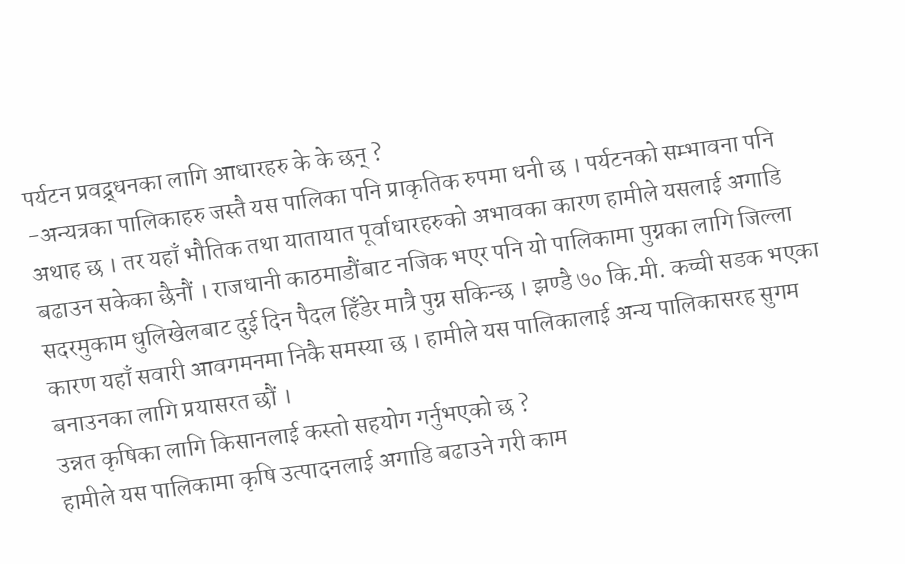पर्यटन प्रवद्र्धनका लागि आधारहरु के के छन् ?
-अन्यत्रका पालिकाहरु जस्तै यस पालिका पनि प्राकृतिक रुपमा धनी छ । पर्यटनको सम्भावना पनि अथाह छ । तर यहाँ भौतिक तथा यातायात पूर्वाधारहरुको अभावका कारण हामीले यसलाई अगाडि बढाउन सकेका छैनौं । राजधानी काठमाडौंबाट नजिक भएर पनि यो पालिकामा पुग्नका लागि जिल्ला सदरमुकाम धुलिखेलबाट दुई दिन पैदल हिँडेर मात्रै पुग्न सकिन्छ । झण्डै ७० कि.मी. कच्ची सडक भएका कारण यहाँ सवारी आवगमनमा निकै समस्या छ । हामीले यस पालिकालाई अन्य पालिकासरह सुगम बनाउनका लागि प्रयासरत छौं ।
उन्नत कृषिका लागि किसानलाई कस्तो सहयोग गर्नुभएको छ ?
हामीले यस पालिकामा कृषि उत्पादनलाई अगाडि बढाउने गरी काम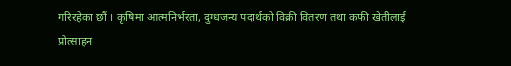गरिरहेका छौं । कृषिमा आत्मनिर्भरता, दुग्धजन्य पदार्थको विक्री वितरण तथा कफी खेतीलाई प्रोत्साहन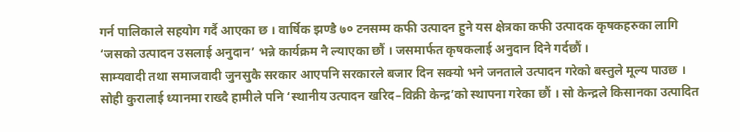गर्न पालिकाले सहयोग गर्दै आएका छ । वार्षिक झण्डै ७० टनसम्म कफी उत्पादन हुने यस क्षेत्रका कफी उत्पादक कृषकहरुका लागि ‘जसको उत्पादन उसलाई अनुदान’ भन्ने कार्यक्रम नै ल्याएका छौं । जसमार्फत कृषकलाई अनुदान दिने गर्दछौं ।
साम्यवादी तथा समाजवादी जुनसुकै सरकार आएपनि सरकारले बजार दिन सक्यो भने जनताले उत्पादन गरेको बस्तुले मूल्य पाउछ । सोही कुरालाई ध्यानमा राख्दै हामीले पनि ‘स्थानीय उत्पादन खरिद–विक्री केन्द्र’को स्थापना गरेका छौं । सो केन्द्रले किसानका उत्पादित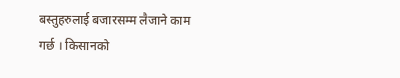बस्तुहरुलाई बजारसम्म लैजाने काम गर्छ । किसानको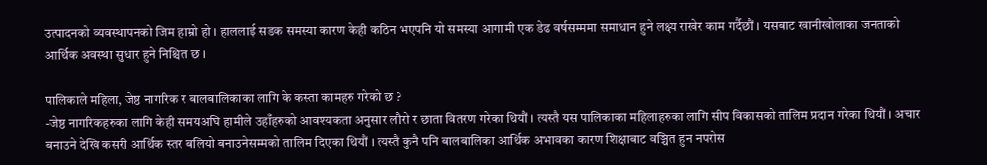उत्पादनको व्यवस्थापनको जिम हाम्रो हो । हाललाई सडक समस्या कारण केही कठिन भएपनि यो समस्या आगामी एक डेढ वर्षसम्ममा समाधान हुने लक्ष्य राखेर काम गर्दैछौं । यसबाट खानीखोलाका जनताको आर्थिक अवस्था सुधार हुने निश्चित छ ।

पालिकाले महिला, जेष्ठ नागरिक र बालबालिकाका लागि के कस्ता कामहरु गरेको छ ?
-जेष्ठ नागरिकहरुका लागि केही समयअघि हामीले उहाँहरुको आवश्यकता अनुसार लौरो र छाता वितरण गरेका थियौं । त्यस्तै यस पालिकाका महिलाहरुका लागि सीप विकासको तालिम प्रदान गरेका थियौं । अचार बनाउने देखि कसरी आर्थिक स्तर बलियो बनाउनेसम्मको तालिम दिएका थियौं । त्यस्तै कुनै पनि बालबालिका आर्थिक अभावका कारण शिक्षाबाट वञ्चित हुन नपरोस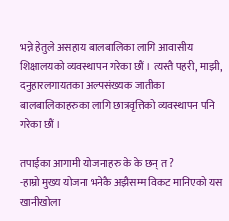भन्ने हेतुले असहाय बालबालिका लागि आवासीय शिक्षालयको व्यवस्थापन गरेका छौं । त्यस्तै पहरी, माझी, दनुहारलगायतका अल्पसंख्यक जातीका बालबालिकाहरुका लागि छात्रवृत्तिको व्यवस्थापन पनि गरेका छौं ।

तपाईका आगामी योजनाहरु के के छन् त ?
-हाम्रो मुख्य योजना भनेकै अझैसम्म विकट मानिएको यस खानीखोला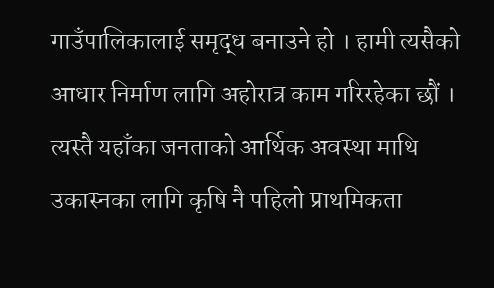गाउँपालिकालाई समृद्ध बनाउने हो । हामी त्यसैको आधार निर्माण लागि अहोरात्र काम गरिरहेका छौं । त्यस्तै यहाँका जनताको आर्थिक अवस्था माथि उकास्नका लागि कृषि नै पहिलो प्राथमिकता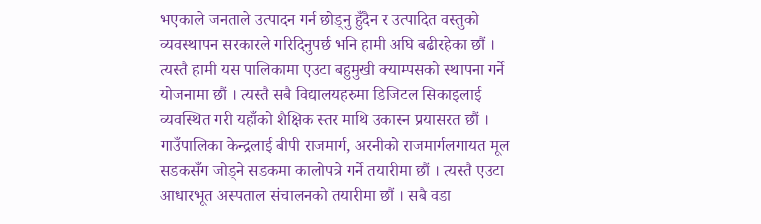भएकाले जनताले उत्पादन गर्न छोड्नु हुँदैन र उत्पादित वस्तुको व्यवस्थापन सरकारले गरिदिनुपर्छ भनि हामी अघि बढीरहेका छौं । त्यस्तै हामी यस पालिकामा एउटा बहुमुखी क्याम्पसको स्थापना गर्ने योजनामा छौं । त्यस्तै सबै विद्यालयहरुमा डिजिटल सिकाइलाई व्यवस्थित गरी यहाँको शैक्षिक स्तर माथि उकास्न प्रयासरत छौं । गाउँपालिका केन्द्रलाई बीपी राजमार्ग, अरनीको राजमार्गलगायत मूल सडकसँग जोड्ने सडकमा कालोपत्रे गर्ने तयारीमा छौं । त्यस्तै एउटा आधारभूत अस्पताल संचालनको तयारीमा छौं । सबै वडा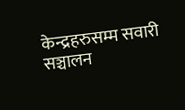केन्द्रहरुसम्म सवारी सञ्चालन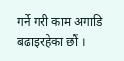गर्ने गरी काम अगाडि बढाइरहेका छौं ।